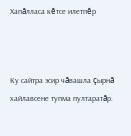Хапăлласа кĕтсе илетпĕр



Ку сайтра эсир чăвашла çырнă хайлавсене тупма пултаратăр.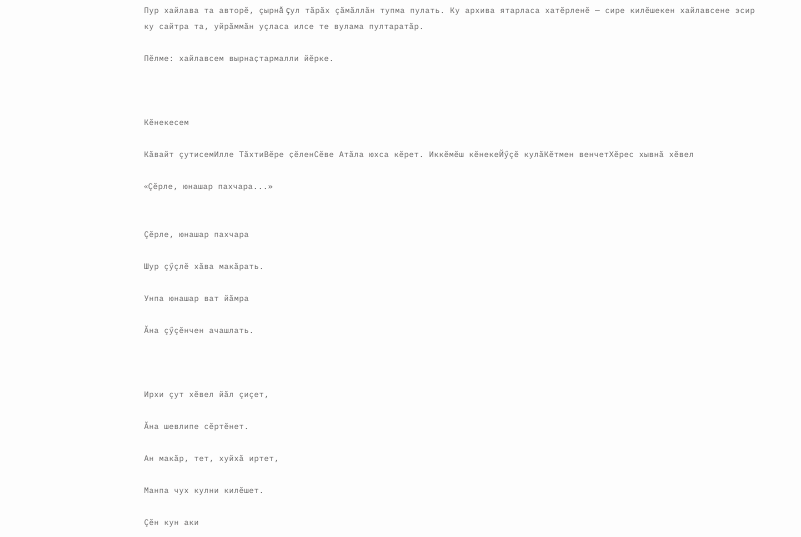Пур хайлава та авторĕ, çырнă çул тăрăх çăмăллăн тупма пулать. Ку архива ятарласа хатĕрленĕ — сире килĕшекен хайлавсене эсир ку сайтра та, уйрăммăн уçласа илсе те вулама пултаратăр.

Пӗлме: хайлавсем вырнаҫтармалли йӗрке.



Кĕнекесем

Кăвайт çутисемИлле ТăхтиВӗре ҫӗленСӗве Атӑла юхса кӗрет. Иккӗмӗш кӗнекеЙӳçĕ кулăКĕтмен венчетХĕрес хывнă хĕвел

«Çĕрле, юнашар пахчара...»


Çĕрле, юнашар пахчара

Шур çӳçлĕ хăва макăрать.

Унпа юнашар ват йăмра

Ăна çӳçĕнчен ачашлать.



Ирхи çут хĕвел йăл çиçет,

Ăна шевлипе сĕртĕнет.

Ан макăр, тет, хуйхă иртет,

Манпа чух кулни килĕшет.

Çĕн кун аки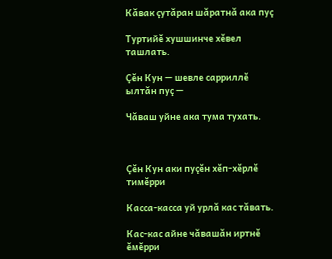Кăвак çутăран шăратнă ака пуç

Туртийĕ хушшинче хĕвел ташлать.

Çĕн Кун — шевле сарриллĕ ылтăн пуç —

Чăваш уйне ака тума тухать.



Çĕн Кун аки пуçĕн хĕп-хĕрлĕ тимĕрри

Касса-касса уй урлă кас тăвать.

Кас-кас айне чăвашăн иртнĕ ĕмĕрри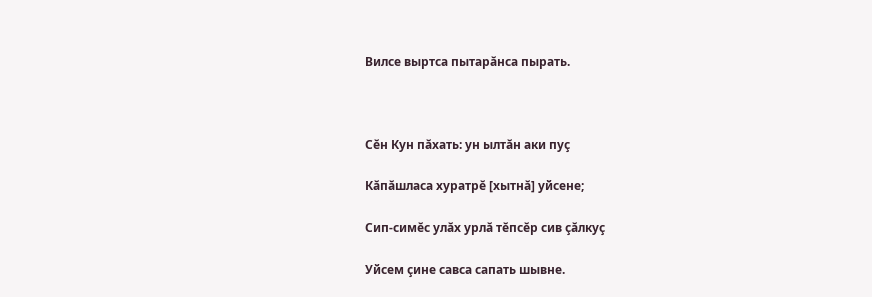Вилсе выртса пытарăнса пырать.



Сĕн Кун пăхать: ун ылтăн аки пуç

Кăпăшласа хуратрĕ [хытнă] уйсене;

Сип-симĕс улăх урлă тĕпсĕр сив çăлкуç

Уйсем çине савса сапать шывне.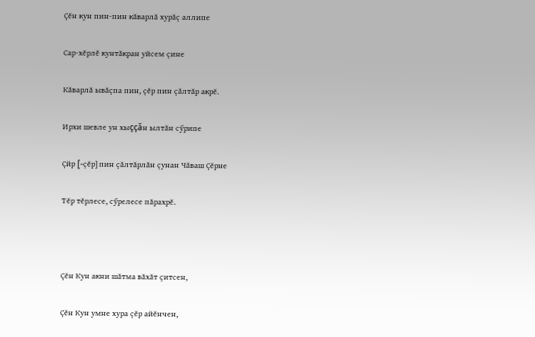Çĕн кун пин-пин кăварлă хурăç аллипе

Сар-хĕрлĕ кунтăкран уйсем çине

Кăварлă ывăçпа пин, çĕр пин çăлтăр акрĕ.

Ирхи шевле ун хыççăн ылтăн сӳрипе

Çйр [-çĕр] пин çăлтăрлăн çунан Чăваш Çĕрне

Тĕр тĕрлесе, сӳрелесе пăрахрĕ.



Çĕн Кун акни шăтма вăхăт çитсен,

Çĕн Кун умне хура çĕр айĕнчен,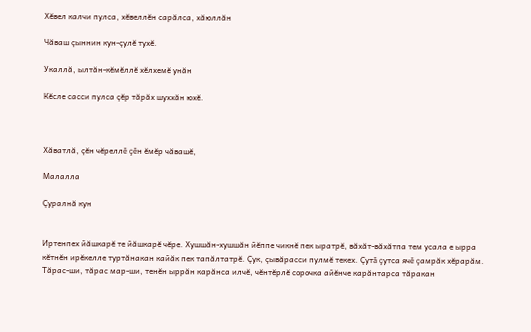Хĕвел калчи пулса, хĕвеллĕн сарăлса, хăюллăн

Чăваш çыннин кун-çулĕ тухĕ.

Укаллă, ылтăн-кĕмĕллĕ хĕлхемĕ унăн

Кĕсле сасси пулса çĕр тăрăх шуххăн юхĕ.



Хăватлă, çĕн чĕреллĕ çĕн ĕмĕр чăвашĕ,

Малалла

Çуралнă кун


Иртенпех йăшкарĕ те йăшкарĕ чĕре. Хушшăн-хушшăн йĕппе чикнĕ пек ыратрĕ, вăхăт-вăхăтпа тем усала е ырра кĕтнĕн ирĕкелле туртăнакан кайăк пек тапăлтатрĕ. Çук, çывăрасси пулмĕ текех. Çутă çутса ячĕ çамрăк хĕрарăм. Тăрас-ши, тăрас мар-ши, тенĕн ыррăн карăнса илчĕ, чĕнтĕрлĕ сорочка айĕнче карăнтарса тăракан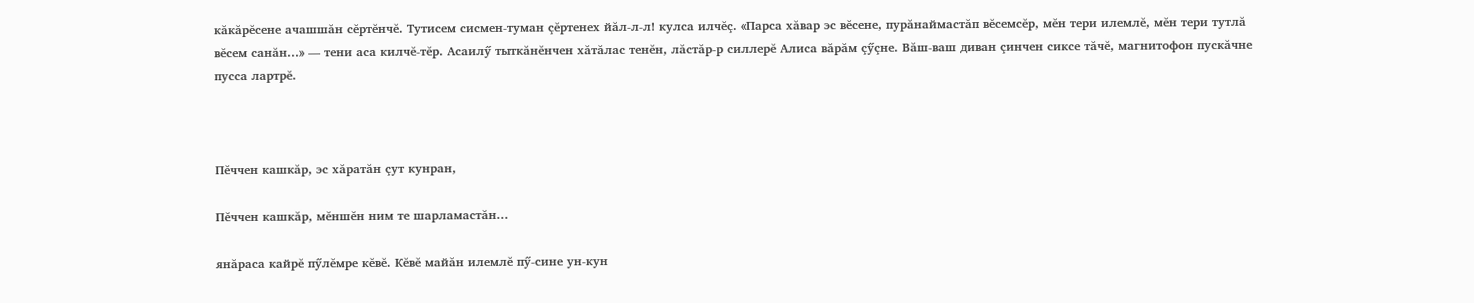кăкăрĕсене ачашшăн сĕртĕнчĕ. Тутисем сисмен-туман çĕртенех йăл-л-л! кулса илчĕç. «Парса хăвар эс вĕсене, пурăнаймастăп вĕсемсĕр, мĕн тери илемлĕ, мĕн тери тутлă вĕсем санăн...» — тени аса килчĕ-тĕр. Асаилӳ тыткăнĕнчен хăтăлас тенĕн, лăстăр-р силлерĕ Алиса вăрăм çӳçне. Вăш-ваш диван çинчен сиксе тăчĕ, магнитофон пускăчне пусса лартрĕ.



Пĕччен кашкăр, эс хăратăн çут кунран,

Пĕччен кашкăр, мĕншĕн ним те шарламастăн...

янăраса кайрĕ пӳлĕмре кĕвĕ. Кĕвĕ майăн илемлĕ пӳ-сине ун-кун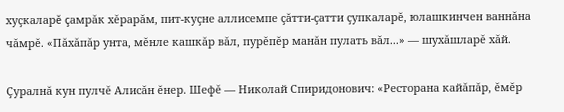хуçкаларĕ çамрăк хĕрарăм, пит-куçне аллисемпе çăтти-çатти çупкаларĕ, юлашкинчен ваннăна чăмрĕ. «Пăхăпăр унта, мĕнле кашкăр вăл, пурĕпĕр манăн пулать вăл...» — шухăшларĕ хăй.

Çуралнă кун пулчĕ Алисăн ĕнер. Шефĕ — Николай Спиридонович: «Ресторана кайăпăр, ĕмĕр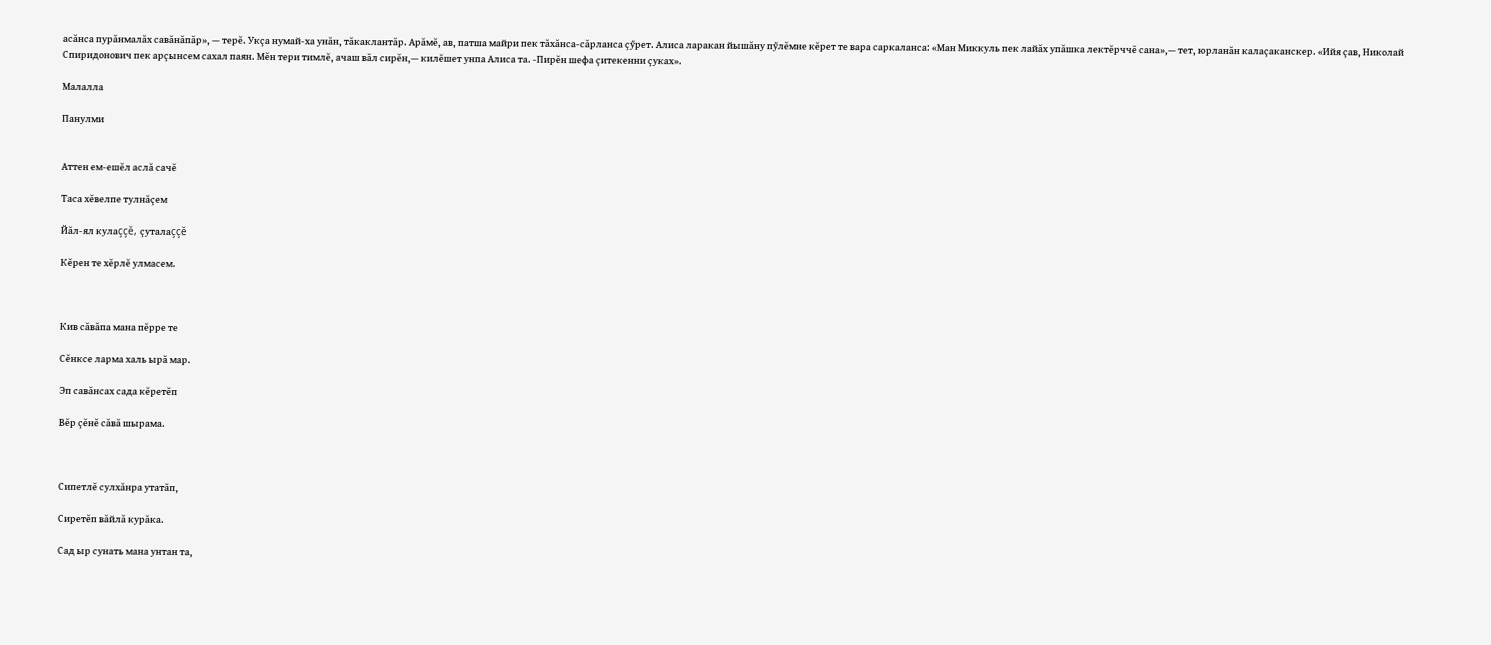асăнса пурăнмалăх савăнăпăр», — терĕ. Укçа нумай-ха унăн, тăкаклантăр. Арăмĕ, ав, патша майри пек тăхăнса-сăрланса çӳрет. Алиса ларакан йышăну пӳлĕмне кĕрет те вара саркаланса: «Ман Миккуль пек лайăх упăшка лектĕрччĕ сана»,— тет, юрланăн калаçаканскер. «Ийя çав, Николай Спиридонович пек арçынсем сахал паян. Мĕн тери тимлĕ, ачаш вăл сирĕн,— килĕшет унпа Алиса та. -Пирĕн шефа çитекенни çуках».

Малалла

Панулми


Аттен ем-ешĕл аслă сачĕ

Таса хĕвелпе тулнăçем

Йăл-ял кулаççĕ, çуталаççĕ

Кĕрен те хĕрлĕ улмасем.



Кив сăвăпа мана пĕрре те

Сĕнксе ларма халь ырă мар.

Эп савăнсах сада кĕретĕп

Вĕр çĕнĕ сăвă шырама.



Сипетлĕ сулхăнра утатăп,

Сиретĕп вăйлă курăка.

Сад ыр сунать мана унтан та,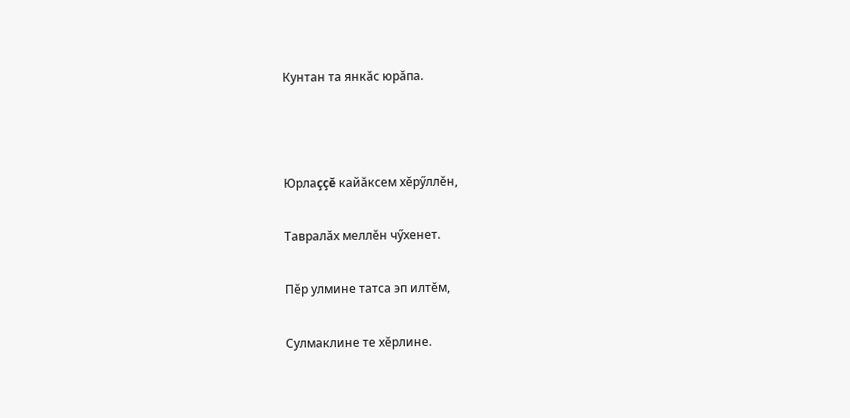Кунтан та янкăс юрăпа.



Юрлаççĕ кайăксем хĕрӳллĕн,

Тавралăх меллĕн чӳхенет.

Пĕр улмине татса эп илтĕм,

Сулмаклине те хĕрлине.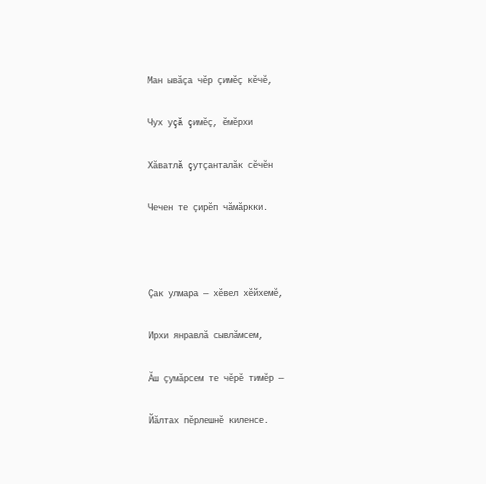Ман ывăçа чĕр çимĕç кĕчĕ,

Чух уçă çимĕç, ĕмĕрхи

Хăватлă çутçанталăк сĕчĕн

Чечен те çирĕп чăмăркки.



Çак улмара — хĕвел хĕйхемĕ,

Ирхи янравлă сывлăмсем,

Ăш çумăрсем те чĕрĕ тимĕр —

Йăлтах пĕрлешнĕ киленсе.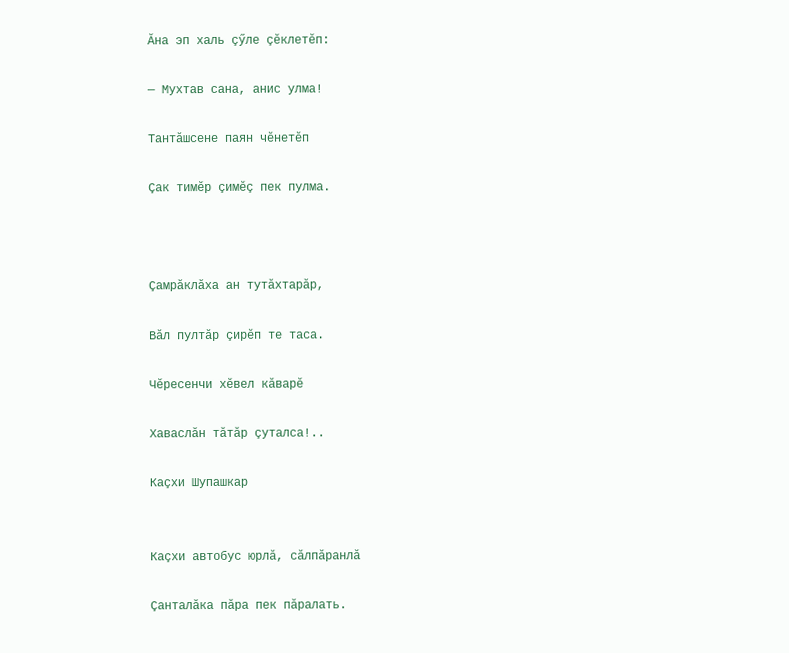Ăна эп халь çӳле çĕклетĕп:

— Мухтав сана, анис улма!

Тантăшсене паян чĕнетĕп

Çак тимĕр çимĕç пек пулма.



Çамрăклăха ан тутăхтарăр,

Вăл пултăр çирĕп те таса.

Чĕресенчи хĕвел кăварĕ

Хаваслăн тăтăр çуталса!..

Каçхи Шупашкар


Каçхи автобус юрлă, сăлпăранлă

Çанталăка пăра пек пăралать.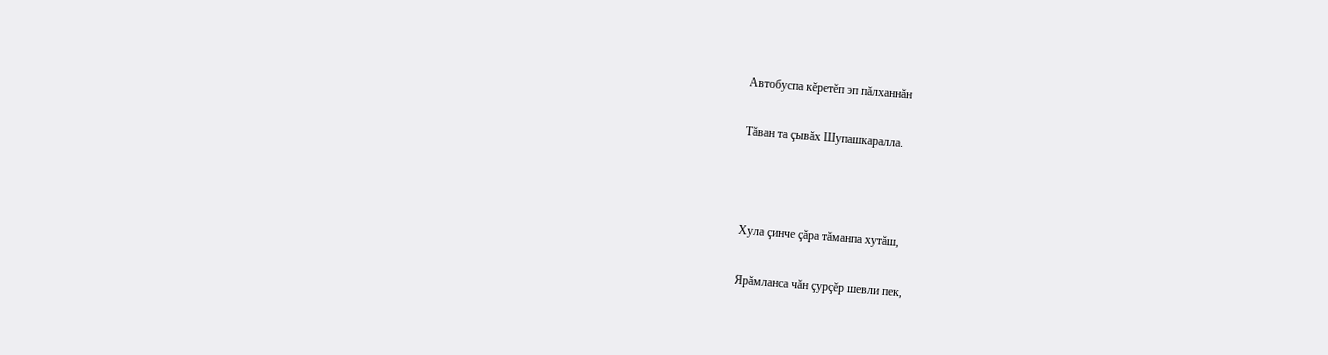Автобуспа кĕретĕп эп пăлханнăн

Тăван та çывăх Шупашкаралла.



Хула çинче çăра тăманпа хутăш,

Ярăмланса чăн çурçĕр шевли пек,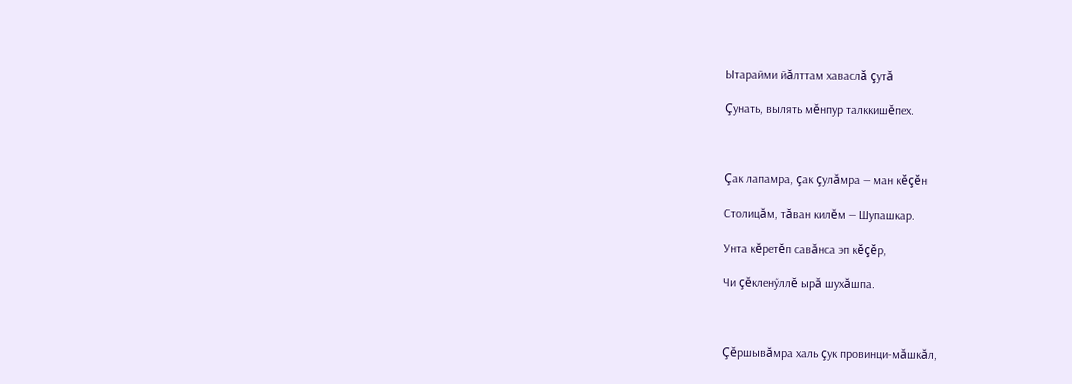Ытарайми йăлттам хаваслă çутă

Çунать, вылять мĕнпур талккишĕпех.



Çак лапамра, çак çулăмра — ман кĕçĕн

Столицăм, тăван килĕм — Шупашкар.

Унта кĕретĕп савăнса эп кĕçĕр,

Чи çĕкленӳллĕ ырă шухăшпа.



Çĕршывăмра халь çук провинци-мăшкăл,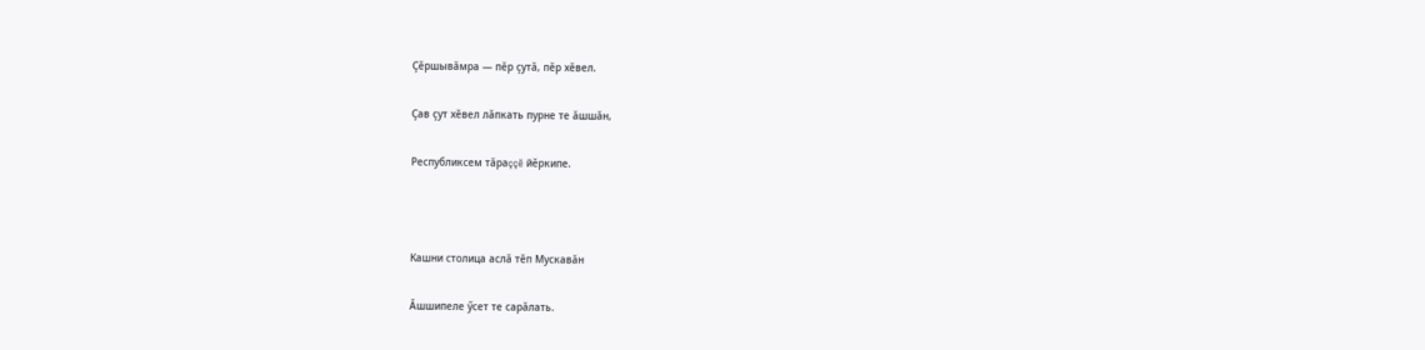Çĕршывăмра — пĕр çутă, пĕр хĕвел.

Çав çут хĕвел лăпкать пурне те ăшшăн,

Республиксем тăраççĕ йĕркипе.



Кашни столица аслă тĕп Мускавăн

Ăшшипеле ӳсет те сарăлать.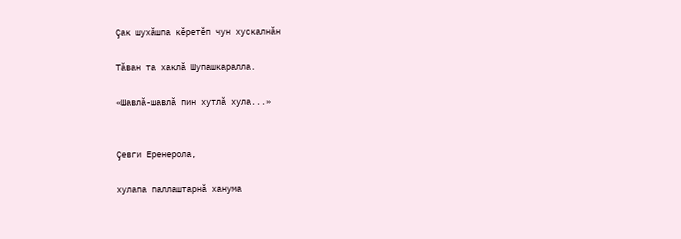Çак шухăшпа кĕретĕп чун хускалнăн

Тăван та хаклă Шупашкаралла.

«Шавлă-шавлă пин хутлă хула...»


Çевги Еренерола,

хулапа паллаштарнă ханума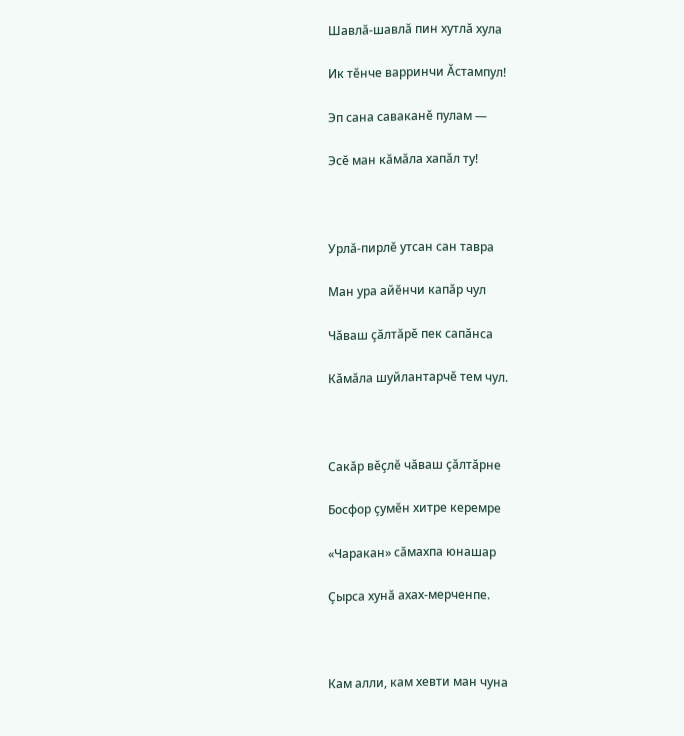Шавлă-шавлă пин хутлă хула

Ик тĕнче варринчи Ăстампул!

Эп сана саваканĕ пулам —

Эсĕ ман кăмăла хапăл ту!



Урлă-пирлĕ утсан сан тавра

Ман ура айĕнчи капăр чул

Чăваш çăлтăрĕ пек сапăнса

Кăмăла шуйлантарчĕ тем чул.



Сакăр вĕçлĕ чăваш çăлтăрне

Босфор çумĕн хитре керемре

«Чаракан» сăмахпа юнашар

Çырса хунă ахах-мерченпе.



Кам алли, кам хевти ман чуна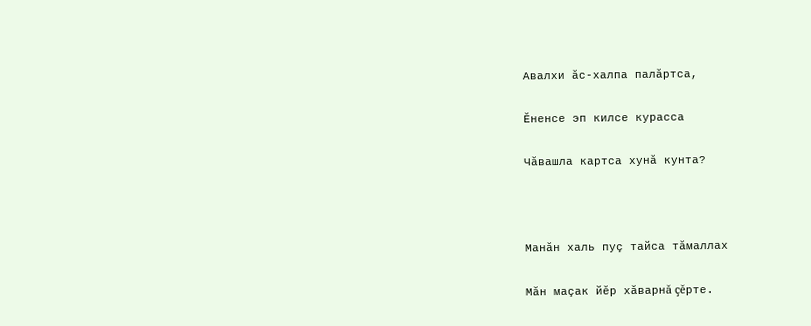Авалхи ăс-халпа палăртса,

Ĕненсе эп килсе курасса

Чăвашла картса хунă кунта?



Манăн халь пуç тайса тăмаллах

Мăн маçак йĕр хăварнă çĕрте.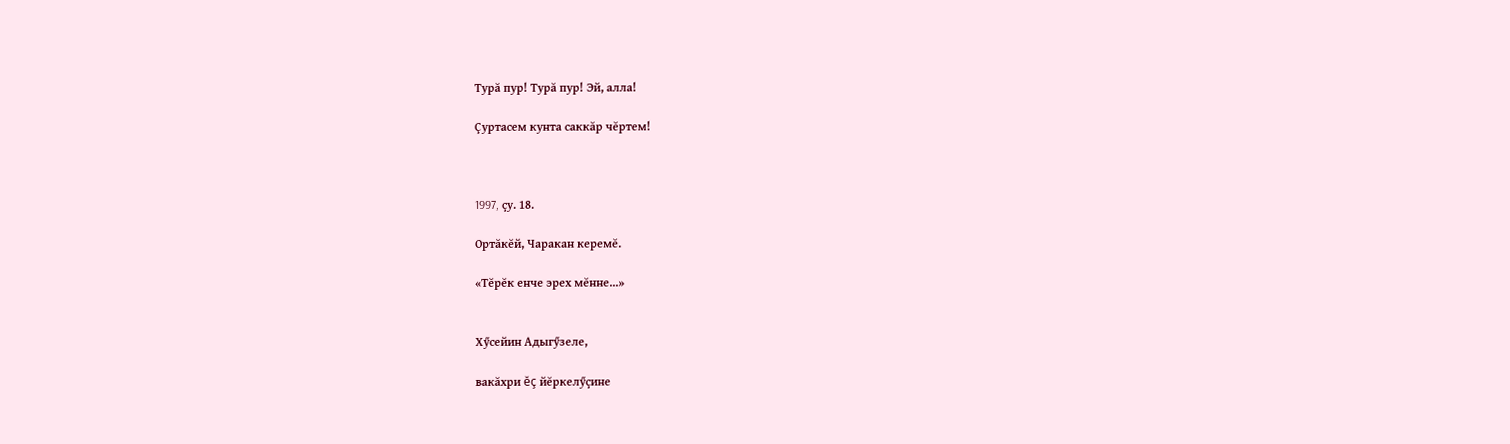Турă пур! Турă пур! Эй, алла!

Çуртасем кунта саккăр чĕртем!



1997, çу. 18.

Ортăкĕй, Чаракан керемĕ.

«Тĕрĕк енче эрех мĕнне...»


Хӳсейин Адыгӳзеле,

вакăхри ĕç йĕркелӳçине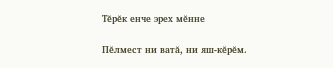Тĕрĕк енче эрех мĕнне

Пĕлмест ни ватă, ни яш-кĕрĕм.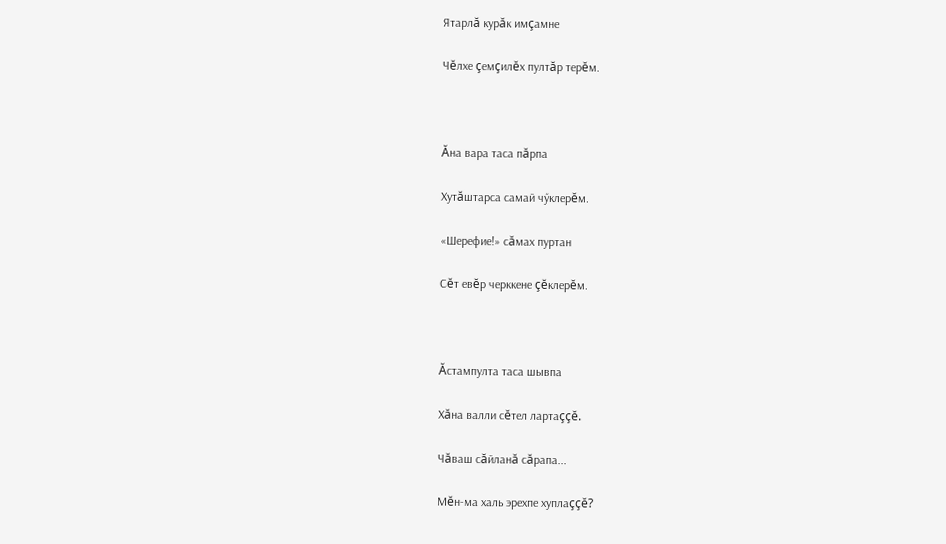Ятарлă курăк имçамне

Чĕлхе çемçилĕх пултăр терĕм.



Ăна вара таса пăрпа

Хутăштарса самай чӳклерĕм.

«Шерефие!» сăмах пуртан

Сĕт евĕр черккене çĕклерĕм.



Ăстампулта таса шывпа

Хăна валли сĕтел лартаççĕ.

Чăваш сăйланă сăрапа...

Мĕн-ма халь эрехпе хуплаççĕ?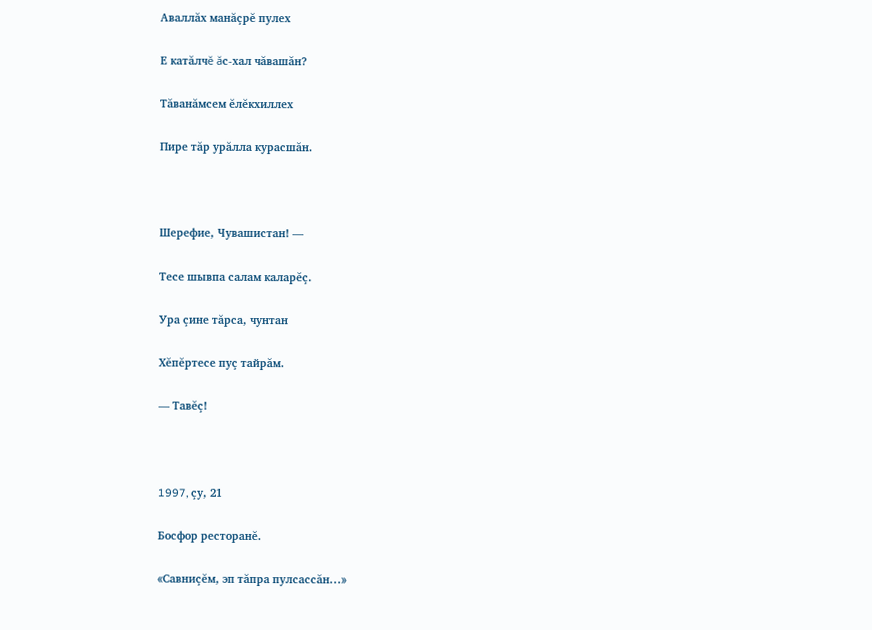Аваллăх манăçрĕ пулех

Е катăлчĕ ăс-хал чăвашăн?

Тăванăмсем ĕлĕкхиллех

Пире тăр урăлла курасшăн.



Шерефие, Чувашистан! —

Тесе шывпа салам каларĕç.

Ура çине тăрса, чунтан

Хĕпĕртесе пуç тайрăм.

— Тавĕç!



1997, çу, 21

Босфор ресторанĕ.

«Савниçĕм, эп тăпра пулсассăн...»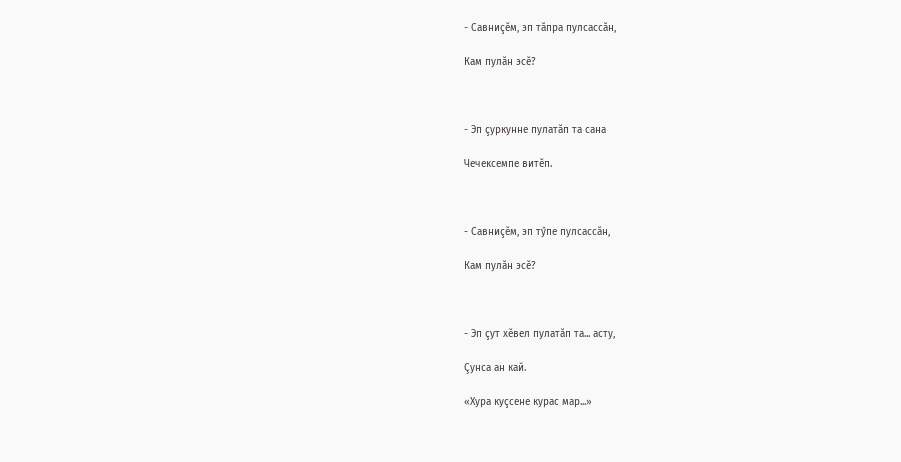- Савниçĕм, эп тăпра пулсассăн,

Кам пулăн эсĕ?



- Эп çуркунне пулатăп та сана

Чечексемпе витĕп.



- Савниçĕм, эп тӳпе пулсассăн,

Кам пулăн эсĕ?



- Эп çут хĕвел пулатăп та... асту,

Çунса ан кай.

«Хура куçсене курас мар...»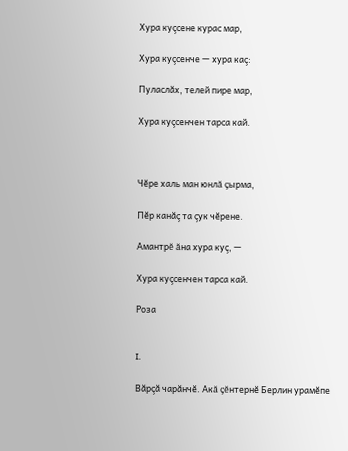Хура куçсене курас мар,

Хура куçсенче — хура каç:

Пуласлăх, телей пире мар,

Хура куçсенчен тарса кай.



Чĕре халь ман юнлă çырма,

Пĕр канăç та çук чĕрене.

Амантрĕ ăна хура куç, —

Хура куçсенчен тарса кай.

Роза


I.

Вăрçă чарăнчĕ. Акă çĕнтернĕ Берлин урамĕпе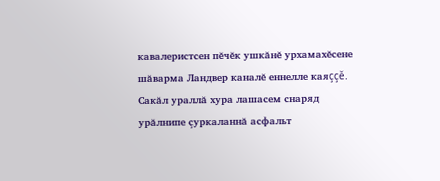кавалеристсен пĕчĕк ушкăнĕ урхамахĕсене шăварма Ландвер каналĕ еннелле каяççĕ. Сакăл ураллă хура лашасем снаряд урăлнипе çуркаланнă асфальт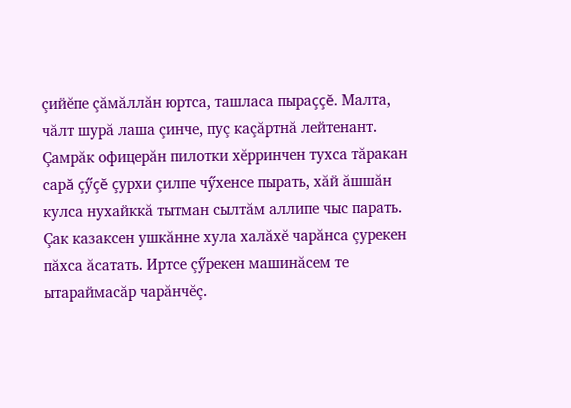çийĕпе çăмăллăн юртса, ташласа пыраççĕ. Малта, чăлт шурă лаша çинче, пуç каçăртнă лейтенант. Çамрăк офицерăн пилотки хĕрринчен тухса тăракан сарă çӳçĕ çурхи çилпе чӳхенсе пырать, хăй ăшшăн кулса нухайккă тытман сылтăм аллипе чыс парать. Çак казаксен ушкăнне хула халăхĕ чарăнса çурекен пăхса ăсатать. Иртсе çӳрекен машинăсем те ытараймасăр чарăнчĕç.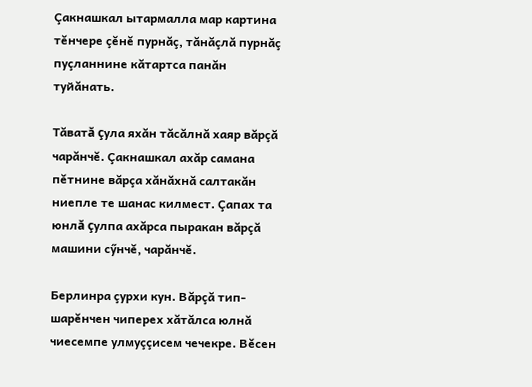Çакнашкал ытармалла мар картина тĕнчере çĕнĕ пурнăç, тăнăçлă пурнăç пуçланнине кăтартса панăн туйăнать.

Тăватă çула яхăн тăсăлнă хаяр вăрçă чарăнчĕ. Çакнашкал ахăр самана пĕтнине вăрçа хăнăхнă салтакăн ниепле те шанас килмест. Çапах та юнлă çулпа ахăрса пыракан вăрçă машини сӳнчĕ, чарăнчĕ.

Берлинра çурхи кун. Вăрçă тип-шарĕнчен чиперех хăтăлса юлнă чиесемпе улмуççисем чечекре. Вĕсен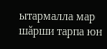ытармалла мар шăрши тарпа юн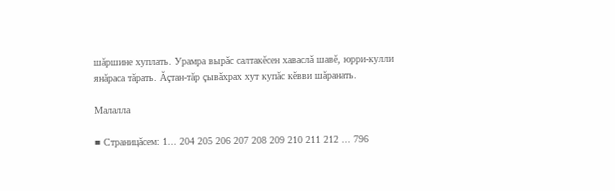шăршине хуплать. Урамра вырăс салтакĕсен хаваслă шавĕ, юрри-кулли янăраса тăрать. Ăçтан-тăр çывăхрах хут купăс кĕвви шăранать.

Малалла

■ Страницăсем: 1... 204 205 206 207 208 209 210 211 212 ... 796